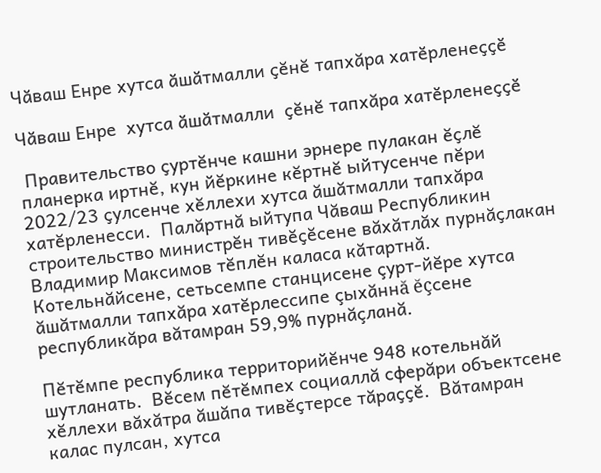Чӑваш Енре хутса ӑшӑтмалли ҫĕнĕ тапхăра хатӗрленеҫҫӗ

Чӑваш Енре  хутса ӑшӑтмалли  ҫĕнĕ тапхăра хатӗрленеҫҫӗ

 Правительство ҫуртĕнче кашни эрнере пулакан ĕҫлĕ планерка иртнĕ, кун йĕркине кĕртнĕ ыйтусенче пĕри 2022/23 ҫулсенче хĕллехи хутса ăшăтмалли тапхăра хатĕрленесси.  Палăртнă ыйтупа Чăваш Республикин строительство министрĕн тивĕҫĕсене вăхăтлăх пурнăҫлакан Владимир Максимов тĕплĕн каласа кăтартнă. Котельнăйсене, сетьсемпе станцисене çурт-йĕре хутса ăшăтмалли тапхăра хатĕрлессипе çыхăннă ĕçсене республикăра вăтамран 59,9% пурнăçланă.

Пĕтĕмпе республика территорийĕнче 948 котельнăй шутланать.  Вĕсем пĕтĕмпех социаллă сферăри объектсене хĕллехи вăхăтра ăшăпа тивĕҫтерсе тăраҫҫĕ.  Вăтамран калас пулсан, хутса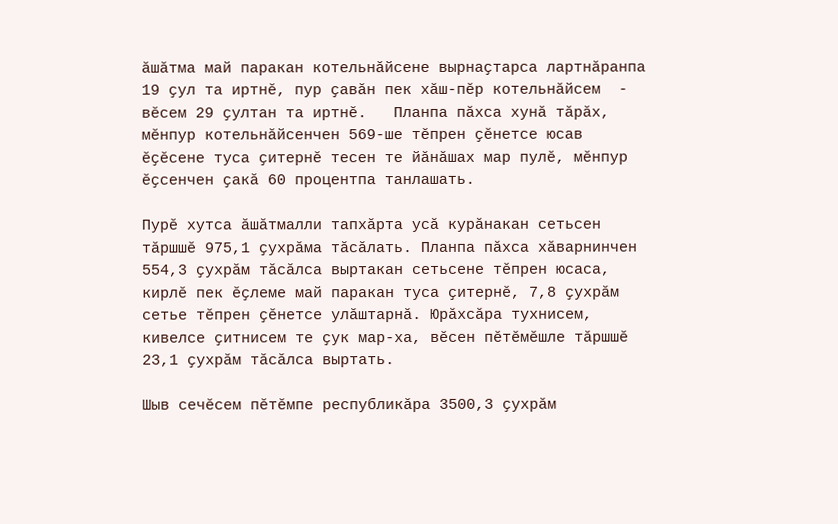ăшăтма май паракан котельнăйсене вырнаҫтарса лартнăранпа 19 ҫул та иртнĕ, пур ҫавăн пек хăш-пĕр котельнăйсем  - вĕсем 29 ҫултан та иртнĕ.   Планпа пăхса хунă тăрăх, мĕнпур котельнăйсенчен 569-ше тĕпрен ҫĕнетсе юсав ĕҫĕсене туса ҫитернĕ тесен те йăнăшах мар пулĕ, мĕнпур ĕҫсенчен ҫакă 60 процентпа танлашать.

Пурĕ хутса ăшăтмалли тапхăрта усă курăнакан сетьсен тăршшĕ 975,1 ҫухрăма тăсăлать. Планпа пăхса хăварнинчен 554,3 ҫухрăм тăсăлса выртакан сетьсене тĕпрен юсаса, кирлĕ пек ĕҫлеме май паракан туса ҫитернĕ, 7,8 ҫухрăм сетье тĕпрен ҫĕнетсе улăштарнă. Юрăхсăра тухнисем, кивелсе ҫитнисем те ҫук мар-ха, вĕсен пĕтĕмĕшле тăршшĕ 23,1 ҫухрăм тăсăлса выртать.

Шыв сечĕсем пĕтĕмпе республикăра 3500,3 ҫухрăм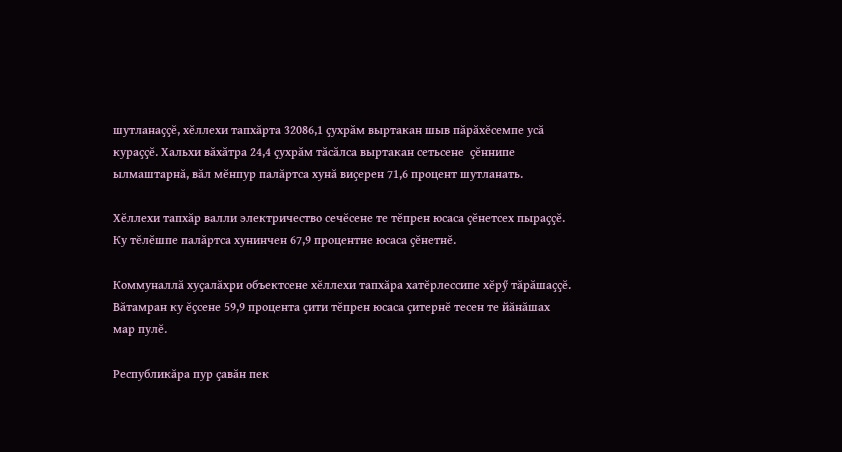шутланаҫҫĕ, хĕллехи тапхăрта 32086,1 ҫухрăм выртакан шыв пăрăхĕсемпе усă кураҫҫĕ. Хальхи вăхăтра 24,4 ҫухрăм тăсăлса выртакан сетьсене  ҫĕннипе ылмаштарнă, вăл мĕнпур палăртса хунă виҫерен 71,6 процент шутланать.

Хĕллехи тапхăр валли электричество сечĕсене те тĕпрен юсаса ҫĕнетсех пыраҫҫĕ.  Ку тĕлĕшпе палăртса хунинчен 67,9 процентне юсаса ҫĕнетнĕ.

Коммуналлă хуҫалăхри объектсене хĕллехи тапхăра хатĕрлессипе хĕрӳ тăрăшаҫҫĕ.  Вăтамран ку ĕҫсене 59,9 процента ҫити тĕпрен юсаса ҫитернĕ тесен те йăнăшах мар пулĕ.

Республикăра пур ҫавăн пек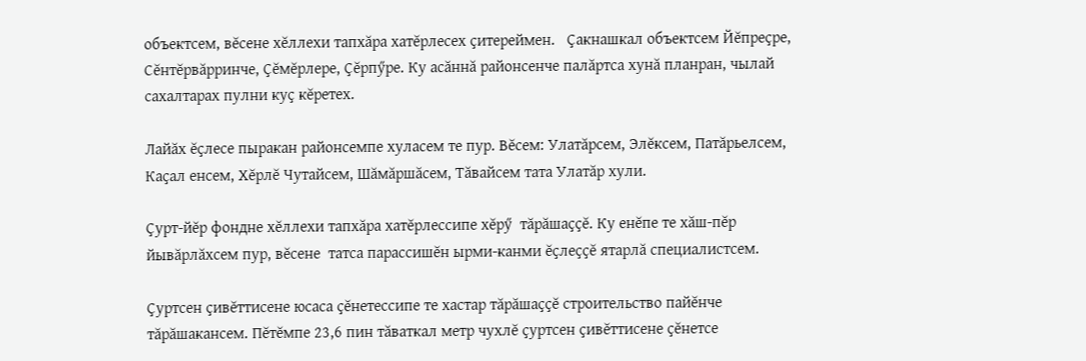объектсем, вĕсене хĕллехи тапхăра хатĕрлесех ҫитереймен.   Ҫакнашкал объектсем Йĕпреҫре, Сĕнтĕрвăрринче, Ҫĕмĕрлере, Ҫĕрпӳре. Ку асăннă районсенче палăртса хунă планран, чылай сахалтарах пулни куҫ кĕретех.

Лайăх ĕҫлесе пыракан районсемпе хуласем те пур. Вĕсем: Улатăрсем, Элĕксем, Патăрьелсем, Каҫал енсем, Хĕрлĕ Чутайсем, Шăмăршăсем, Тăвайсем тата Улатăр хули.

Ҫурт-йĕр фондне хĕллехи тапхăра хатĕрлессипе хĕрӳ  тăрăшаҫҫĕ. Ку енĕпе те хăш-пĕр йывăрлăхсем пур, вĕсене  татса парассишĕн ырми-канми ĕҫлеҫҫĕ ятарлă специалистсем.

Ҫуртсен ҫивĕттисене юсаса ҫĕнетессипе те хастар тăрăшаҫҫĕ строительство пайĕнче тăрăшакансем. Пĕтĕмпе 23,6 пин тăваткал метр чухлĕ ҫуртсен ҫивĕттисене ҫĕнетсе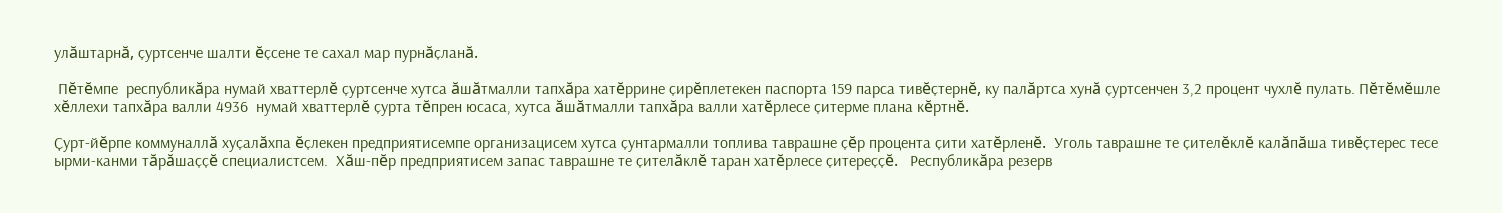улăштарнă, ҫуртсенче шалти ĕҫсене те сахал мар пурнăҫланă.

 Пĕтĕмпе  республикăра нумай хваттерлĕ ҫуртсенче хутса ăшăтмалли тапхăра хатĕррине ҫирĕплетекен паспорта 159 парса тивĕҫтернĕ, ку палăртса хунă ҫуртсенчен 3,2 процент чухлĕ пулать. Пĕтĕмĕшле хĕллехи тапхăра валли 4936  нумай хваттерлĕ ҫурта тĕпрен юсаса, хутса ăшăтмалли тапхăра валли хатĕрлесе ҫитерме плана кĕртнĕ.

Ҫурт-йĕрпе коммуналлă хуҫалăхпа ĕҫлекен предприятисемпе организацисем хутса ҫунтармалли топлива таврашне ҫĕр процента ҫити хатĕрленĕ.  Уголь таврашне те ҫителĕклĕ калăпăша тивĕҫтерес тесе ырми-канми тăрăшаҫҫĕ специалистсем.  Хăш-пĕр предприятисем запас таврашне те ҫителăклĕ таран хатĕрлесе ҫитереҫҫĕ.   Республикăра резерв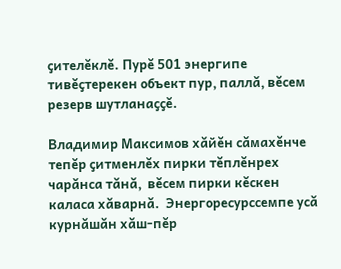ҫителĕклĕ. Пурĕ 501 энергипе тивĕҫтерекен объект пур, паллă, вĕсем резерв шутланаҫҫĕ.

Владимир Максимов хăйĕн сăмахĕнче тепĕр ҫитменлĕх пирки тĕплĕнрех чарăнса тăнă,  вĕсем пирки кĕскен каласа хăварнă.  Энергоресурссемпе усă курнăшăн хăш-пĕр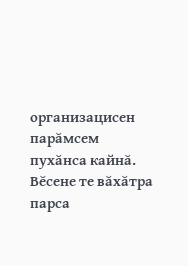организацисен парăмсем пухăнса кайнă. Вĕсене те вăхăтра парса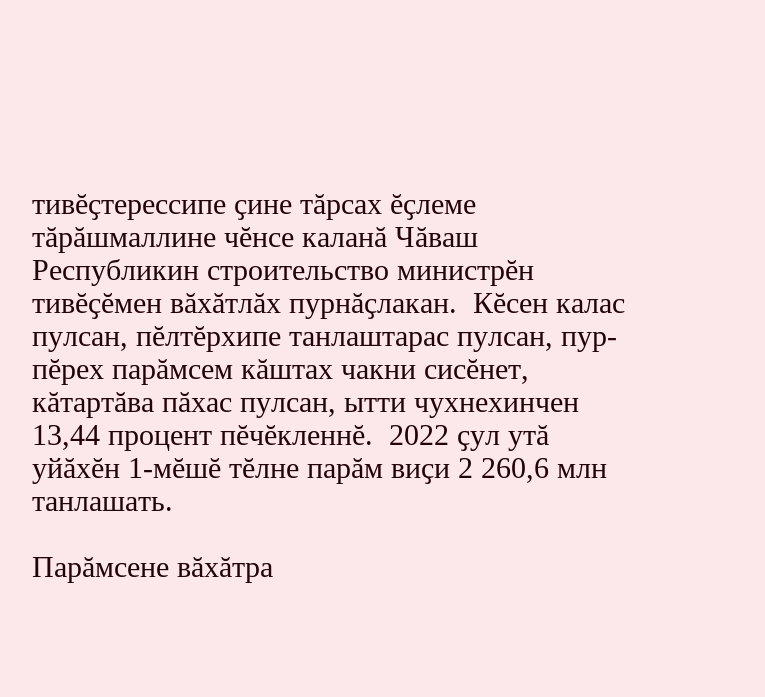тивĕҫтерессипе ҫине тăрсах ĕҫлеме тăрăшмаллине чĕнсе каланă Чăваш Республикин строительство министрĕн тивĕҫĕмен вăхăтлăх пурнăҫлакан.  Кĕсен калас пулсан, пĕлтĕрхипе танлаштарас пулсан, пур-пĕрех парăмсем кăштах чакни сисĕнет, кăтартăва пăхас пулсан, ытти чухнехинчен 13,44 процент пĕчĕкленнĕ.  2022 ҫул утă уйăхĕн 1-мĕшĕ тĕлне парăм виҫи 2 260,6 млн танлашать.

Парăмсене вăхăтра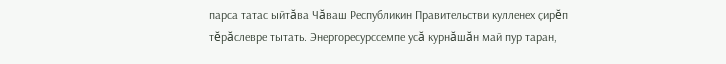парса татас ыйтăва Чăваш Республикин Правительстви кулленех ҫирĕп тĕрăслевре тытать. Энергоресурссемпе усă курнăшăн май пур таран,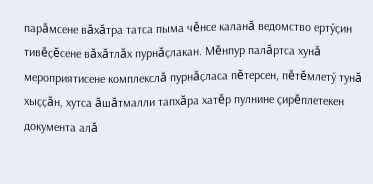парăмсене вăхăтра татса пыма чĕнсе каланă ведомство ертӳҫин тивĕҫĕсене вăхăтлăх пурнăҫлакан. Мĕнпур палăртса хунă мероприятисене комплекслă пурнăҫласа пĕтерсен, пĕтĕмлетӳ тунă хыҫҫăн, хутса ăшăтмалли тапхăра хатĕр пулнине ҫирĕплетекен документа алă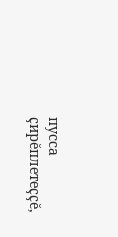пусса ҫирĕплетеҫҫĕ,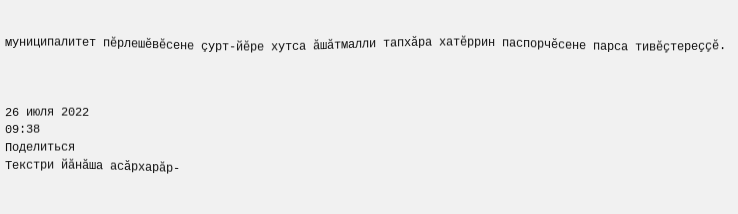муниципалитет пĕрлешĕвĕсене çурт-йĕре хутса ăшăтмалли тапхăра хатĕррин паспорчĕсене парса тивĕҫтереҫҫĕ.



26 июля 2022
09:38
Поделиться
Текстри йӑнӑша асӑрхарӑр-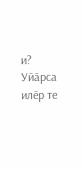и?
Уйӑрса илӗр те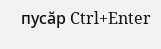пусӑр Ctrl+Enter